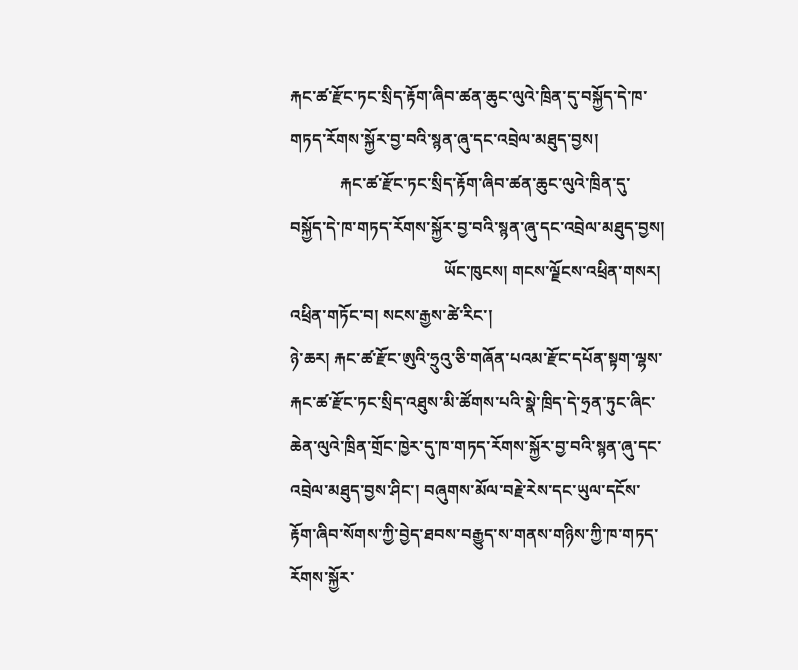རྐང་ཚ་རྫོང་ཏང་སྲིད་རྟོག་ཞིབ་ཚན་ཆུང་ལུའེ་ཁྲིན་དུ་བསྐྱོད་དེ་ཁ་གཏད་རོགས་སྐྱོར་བྱ་བའི་སྙན་ཞུ་དང་འབྲེལ་མཐུད་བྱས།
            རྐང་ཚ་རྫོང་ཏང་སྲིད་རྟོག་ཞིབ་ཚན་ཆུང་ལུའེ་ཁྲིན་དུ་བསྐྱོད་དེ་ཁ་གཏད་རོགས་སྐྱོར་བྱ་བའི་སྙན་ཞུ་དང་འབྲེལ་མཐུད་བྱས།
                                     ཡོང་ཁུངས། གངས་ལྗོངས་འཕྲིན་གསར།   འཕྲིན་གཏོང་བ། སངས་རྒྱས་ཚེ་རིང་།
ཉེ་ཆར། རྐང་ཚ་རྫོང་ཨུའི་ཧྲུའུ་ཅི་གཞོན་པའམ་རྫོང་དཔོན་སྟག་ལྷས་རྐང་ཚ་རྫོང་ཏང་སྲིད་འཐུས་མི་ཚོགས་པའི་སྣེ་ཁྲིད་དེ་ཧྲན་ཏུང་ཞིང་ཆེན་ལུའེ་ཁྲིན་གྲོང་ཁྱེར་དུ་ཁ་གཏད་རོགས་སྐྱོར་བྱ་བའི་སྙན་ཞུ་དང་འབྲེལ་མཐུད་བྱས་ཤིང་། བཞུགས་མོལ་བརྗེ་རེས་དང་ཡུལ་དངོས་རྟོག་ཞིབ་སོགས་ཀྱི་བྱེད་ཐབས་བརྒྱུད་ས་གནས་གཉིས་ཀྱི་ཁ་གཏད་རོགས་སྐྱོར་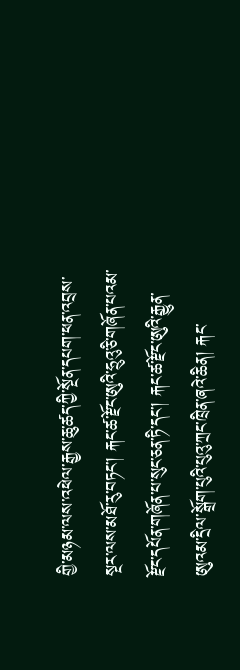གྱི་མཉམ་ལས་འཕེལ་རྒྱས་ཆུ་ཚད་ཀྱི་སྔོན་དཔག་ཕན་འབྲས་སྔར་ལས་མཐོ་རུ་བཏང་། རྐང་ཚ་རྫོང་ཨུའི་ཧྲུའུ་ཅི་གཞོན་པའམ་རྫོང་དཔོན་གཞོན་པ་སུང་ཅན་ཏི་དང་། རྐང་ཚ་རྫོང་ཨུའི་རྒྱུན་ཨུའམ་དྲིལ་སྒྲོག་པུའི་པུའུ་ཀྲང་ཁྲིན་ཞའེ་ཆིན། རྐང་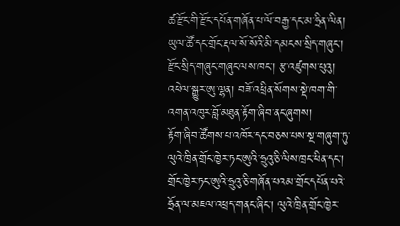ཚ་རྫོང་གི་རྫོང་དཔོན་གཞོན་པ་ལོ་བརྒྱ་དང་མ་ཧྲིན་ལིན། ཡུལ་ཚོ་དང་གྲོང་རྡལ་སོ་སོའི་མི་དམངས་སྲིད་གཞུང་། རྫོང་སྲིད་གཞུང་གཞུང་ལས་ཁང་། རྩ་འཛུགས་པུའུ། འཕེལ་སྒྱུར་ཨུ་ལྷན། བཟོ་འཕྲིན་སོགས་སྡེ་ཁག་གི་འགན་འཁུར་བློ་མཐུན་རྟོག་ཞིབ་ནང་ཞུགས།
རྟོག་ཞིབ་ཚོགས་པ་འཁོར་དང་བཅས་པས་སྔ་གཞུག་ཏུ་ལུའེ་ཁྲིན་གྲོང་ཁྱེར་ཏང་ཨུའི་ཧྲུའུ་ཅི་ལིས་ཁྲང་ཕིན་དང་། གྲོང་ཁྱེར་ཏང་ཨུའི་ཧྲུའུ་ཅི་གཞོན་པའམ་གྲོང་དཔོན་པའེ་ཧྲོན་ལ་མཇལ་འཕྲད་གནང་ཞིང་། ལུའེ་ཁྲིན་གྲོང་ཁྱེར་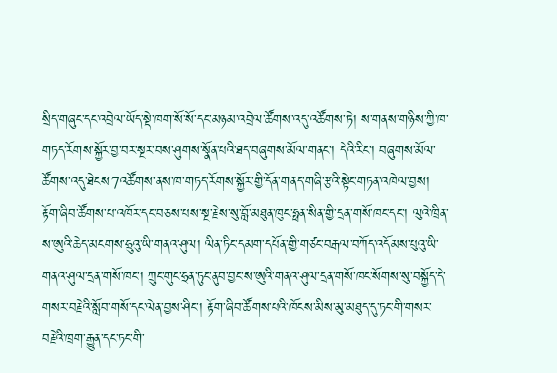སྲིད་གཞུང་དང་འབྲེལ་ཡོད་སྡེ་ཁག་སོ་སོ་དང་མཉམ་འབྲེལ་ཚོགས་འདུ་འཚོགས་ཏེ། ས་གནས་གཉིས་ཀྱི་ཁ་གཏད་རོགས་སྐྱོར་བྱ་བར་སྔར་བས་ཤུགས་སྣོན་པའི་ཐད་བཞུགས་མོལ་གནང་། དེའི་རིང་། བཞུགས་མོལ་ཚོགས་འདུ་ཐེངས7འཚོགས་ནས་ཁ་གཏད་རོགས་སྐྱོར་གྱི་དོན་གནད་གཞི་རྩའི་སྟེང་གཏན་འཁེལ་བྱས།
རྟོག་ཞིབ་ཚོགས་པ་འཁོར་དང་བཅས་པས་སྔ་རྗེས་སུ་བློ་མཐུན་ཁུང་ཧྥན་སིན་གྱི་དྲན་གསོ་ཁང་དང་། ལུའེ་ཁྲིན་ས་ཨུའི་ཆེད་མངགས་ཧྲུའུ་ཡི་གནའ་ཤུལ། ལིན་ཏིང་དམག་དཔོན་གྱི་གཙང་བརྒལ་བཀོད་འདོམས་པུའུ་ཡི་གནའ་ཤུལ་དྲན་གསོ་ཁང་། ཀྲུང་གུང་ཧྲན་ཏུང་ནུབ་བྱང་ས་ཨུའི་གནའ་ཤུལ་དྲན་གསོ་ཁང་སོགས་སུ་བསྐྱོད་དེ་གསར་བརྗེའི་སློབ་གསོ་དང་ལེན་བྱས་ཤིང་། རྟོག་ཞིབ་ཚོགས་པའི་ཁོངས་མིས་མུ་མཐུད་དུ་ཏང་གི་གསར་བརྗེའི་ཁྲག་རྒྱུན་དང་ཏང་གི་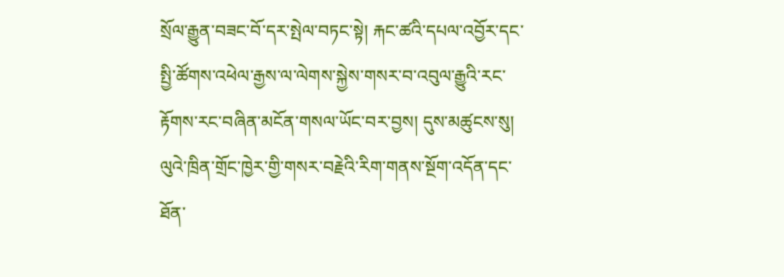སྲོལ་རྒྱུན་བཟང་བོ་དར་སྤེལ་བཏང་སྟེ། རྐང་ཚའི་དཔལ་འབྱོར་དང་སྤྱི་ཚོགས་འཕེལ་རྒྱས་ལ་ལེགས་སྐྱེས་གསར་བ་འབུལ་རྒྱུའི་རང་རྟོགས་རང་བཞིན་མངོན་གསལ་ཡོང་བར་བྱས། དུས་མཚུངས་སུ། ལུའེ་ཁྲིན་གྲོང་ཁྱེར་གྱི་གསར་བརྗེའི་རིག་གནས་སྔོག་འདོན་དང་ཐོན་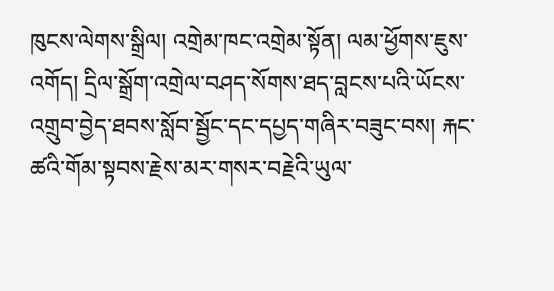ཁུངས་ལེགས་སྒྲིལ། འགྲེམ་ཁང་འགྲེམ་སྟོན། ལམ་ཕྱོགས་ཇུས་འགོད། དྲིལ་སྒྲོག་འགྲེལ་བཤད་སོགས་ཐད་བླངས་པའི་ཡོངས་འགྲུབ་བྱེད་ཐབས་སློབ་སྦྱོང་དང་དཔྱད་གཞིར་བཟུང་བས། རྐང་ཚའི་གོམ་སྟབས་རྗེས་མར་གསར་བརྗེའི་ཡུལ་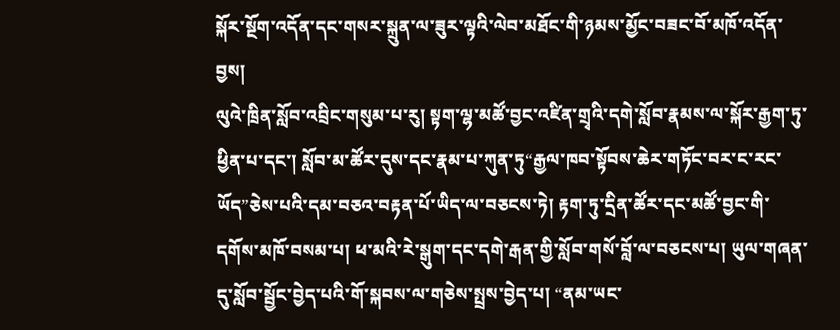སྐོར་སྔོག་འདོན་དང་གསར་སྐྲུན་ལ་ཟུར་ལྟའི་ལེབ་མཐོང་གི་ཉམས་མྱོང་བཟང་བོ་མཁོ་འདོན་བྱས།
ལུའེ་ཁྲིན་སློབ་འབྲིང་གསུམ་པ་རུ། སྟག་ལྷ་མཚོ་བྱང་འཛིན་གྲྭའི་དགེ་སློབ་རྣམས་ལ་སྐོར་རྒྱག་ཏུ་ཕྱིན་པ་དང་། སློབ་མ་ཚོར་དུས་དང་རྣམ་པ་ཀུན་ཏུ“རྒྱལ་ཁབ་སྟོབས་ཆེར་གཏོང་བར་ང་རང་ཡོད”ཅེས་པའི་དམ་བཅའ་བརྟན་པོ་ཡིད་ལ་བཅངས་ཏེ། རྟག་ཏུ་དྲིན་ཚོར་དང་མཚོ་བྱང་གི་དགོས་མཁོ་བསམ་པ། ཕ་མའི་རེ་སྒུག་དང་དགེ་རྒན་གྱི་སློབ་གསོ་བློ་ལ་བཅངས་པ། ཡུལ་གཞན་དུ་སློབ་སྦྱོང་བྱེད་པའི་གོ་སྐབས་ལ་གཅེས་སྤྲས་བྱེད་པ། “ནམ་ཡང་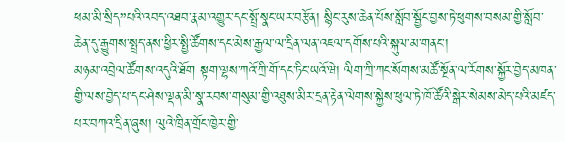ཕམ་མི་སྲིད”པའི་འབད་འཐབ་རྣམ་འགྱུར་དང་སྤྲོ་སྣང་ཡར་བརྩོན། སྙིང་རུས་ཆེན་པོས་སློབ་སྦྱོང་བྱས་ཏེ་ཕུགས་བསམ་གྱི་སློབ་ཆེན་དུ་རྒྱུགས་སྤྲད་ནས་ཕྱིར་སྤྱི་ཚོགས་དང་མེས་རྒྱལ་ལ་དྲིན་ལན་འཇལ་དགོས་པའི་སྐུལ་མ་གནང་།
མཉམ་འབྲེལ་ཚོགས་འདུའི་ཐོག སྟག་ལྷས་ཀའོ་ཀྲི་གོ་དང་ཏིང་ཡའོ་ཝེ། ལིག་ཀྲི་ཀང་སོགས་མཚོ་སྔོན་ལ་རོགས་སྐྱོར་བྱེད་མཁན་གྱི་ལས་བྱེད་པ་དང་ཤེས་ལྡན་མི་སྣ་རབས་གསུམ་གྱི་འཐུས་མིར་དྲན་རྟེན་ལེགས་སྐྱེས་ཕུལ་ཏེ་ཁོ་ཚོའི་སྒེར་སེམས་མེད་པའི་མཛད་པར་བཀའ་དྲིན་ཞུས། ལུའེ་ཁྲིན་གྲོང་ཁྱེར་གྱི་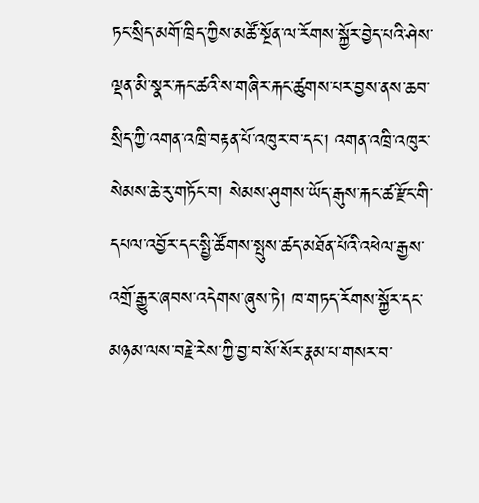ཏང་སྲིད་མགོ་ཁྲིད་ཀྱིས་མཚོ་སྔོན་ལ་རོགས་སྐྱོར་བྱེད་པའི་ཤེས་ལྡན་མི་སྣར་རྐང་ཚའི་ས་གཞིར་རྐང་ཚུགས་པར་བྱས་ནས་ཆབ་སྲིད་ཀྱི་འགན་འཁྲི་བརྟན་པོ་འཁུར་བ་དང་། འགན་འཁྲི་འཁུར་སེམས་ཆེ་རུ་གཏོང་བ། སེམས་ཤུགས་ཡོད་རྒུས་རྐང་ཚ་རྫོང་གི་དཔལ་འབྱོར་དང་སྤྱི་ཚོགས་སྤུས་ཚད་མཐོན་པོའི་འཕེལ་རྒྱས་འགྲོ་རྒྱུར་ཞབས་འདེགས་ཞུས་ཏེ། ཁ་གཏད་རོགས་སྐྱོར་དང་མཉམ་ལས་བརྗེ་རེས་ཀྱི་བྱ་བ་སོ་སོར་རྣམ་པ་གསར་བ་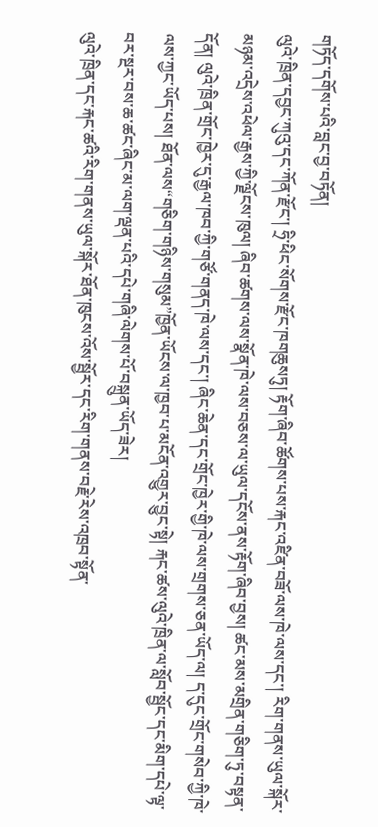གཏོད་དགོས་པའི་བླང་བྱ་བཏོན།
ལུའེ་ཁྲིན་དབྱང་ཀུའུ་དང་ཀོན་རྫོང་། ཧྲི་ཕིང་སོགས་རྫོང་ཁགཆུསཏུ། རྟོག་ཞིབ་ཚོགས་པས་རྐང་འཛིན་བཟོ་ལས་ཁེ་ལས་དང་། རིག་གནས་ཡུལ་སྐོར་མཉམ་འདྲེས་འཕེལ་རྒྱས་ཀྱི་ལྗོངས་ཁུལ། ཞིབ་ཚགས་ལས་སྣོན་ཁེ་ལས་བཅས་ལ་ཡུལ་དངོས་ནས་རྟོག་ཞིབ་བྱས། ཚང་མས་མགྲིན་གཅིག་ཏུ་བསྟན་དོན། ལུའེ་ཁྲིན་གྲོང་ཁྱེར་དུ་རྒྱལ་ཁབ་ཀྱི་གཙོ་གནད་ཁེ་ལས་དང་། ཞིང་ཆེན་དང་གྲོང་ཁྱེར་གྱི་ཁེ་ལས་གྲགས་ཅན་ཡོད་ལ། ད་དུང་གྲོང་གསེབ་ཀྱི་ཁེ་ལས་ཀྱང་ཡོད་པས། ཐོན་ལས“གཅིག་གཉིས་གསུམ”ཁྱོན་ཡོངས་ལ་ཁྱབ་པ་མངོན་འགྱུར་བྱུང་སྟེ། རྐང་ཚས་ལུའེ་ཁྲིན་ལ་སློབ་སྦྱོང་དང་མིག་དཔེ་ལྟ་བར་སྔར་བས་ཆ་ཚང་ཞིང་མ་ལག་ལྡན་པའི་དཔེ་གཞི་ལེགས་པོ་བསྐྲུན་ཡོད་ཟེར།
ལུའེ་ཁྲིན་དང་རྐང་ཚའི་རིག་གནས་ཡུལ་སྐོར་ཐོན་ཁུངས་འོས་སྦྱོར་དང་རིག་གནས་བརྗེ་རེས་འཁྲབ་སྟོན་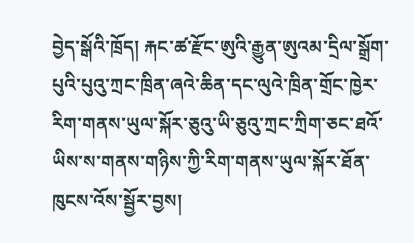བྱེད་སྒོའི་ཁྲོད། རྐང་ཚ་རྫོང་ཨུའི་རྒྱུན་ཨུའམ་དྲིལ་སྒྲོག་པུའི་པུའུ་ཀྲང་ཁྲིན་ཞའེ་ཆིན་དང་ལུའེ་ཁྲིན་གྲོང་ཁྱེར་རིག་གནས་ཡུལ་སྐོར་ཅུའུ་ཡི་ཅུའུ་ཀྲང་ཀྲིག་ཅང་ཐའོ་ཡིས་ས་གནས་གཉིས་ཀྱི་རིག་གནས་ཡུལ་སྐོར་ཐོན་ཁུངས་འོས་སྦྱོར་བྱས།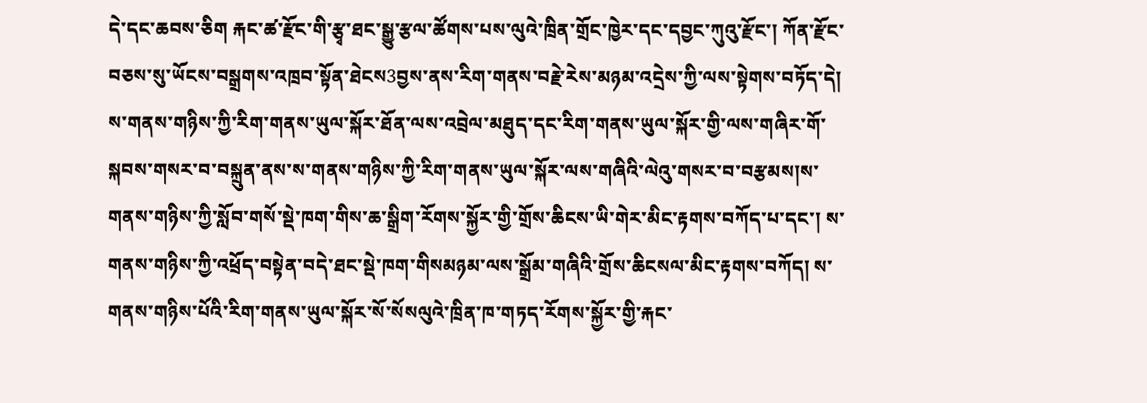དེ་དང་ཆབས་ཅིག རྐང་ཚ་རྫོང་གི་རྩྭ་ཐང་སྒྱུ་རྩལ་ཚོགས་པས་ལུའེ་ཁྲིན་གྲོང་ཁྱེར་དང་དབྱང་ཀུའུ་རྫོང་། ཀོན་རྫོང་བཅས་སུ་ཡོངས་བསྒྲགས་འཁྲབ་སྟོན་ཐེངས3བྱས་ནས་རིག་གནས་བརྗེ་རེས་མཉམ་འདྲེས་ཀྱི་ལས་སྟེགས་བཏོད་དེ། ས་གནས་གཉིས་ཀྱི་རིག་གནས་ཡུལ་སྐོར་ཐོན་ལས་འབྲེལ་མཐུད་དང་རིག་གནས་ཡུལ་སྐོར་གྱི་ལས་གཞིར་གོ་སྐབས་གསར་བ་བསྐྲུན་ནས་ས་གནས་གཉིས་ཀྱི་རིག་གནས་ཡུལ་སྐོར་ལས་གཞིའི་ལེའུ་གསར་བ་བརྩམས།ས་གནས་གཉིས་ཀྱི་སློབ་གསོ་སྡེ་ཁག་གིས་ཆ་སྒྲིག་རོགས་སྐྱོར་གྱི་གྲོས་ཆིངས་ཡི་གེར་མིང་རྟགས་བཀོད་པ་དང་། ས་གནས་གཉིས་ཀྱི་འཕྲོད་བསྟེན་བདེ་ཐང་སྡེ་ཁག་གིསམཉམ་ལས་སྒྲོམ་གཞིའི་གྲོས་ཆིངསལ་མིང་རྟགས་བཀོད། ས་གནས་གཉིས་པོའི་རིག་གནས་ཡུལ་སྐོར་སོ་སོསལུའེ་ཁྲིན་ཁ་གཏད་རོགས་སྐྱོར་གྱི་རྐང་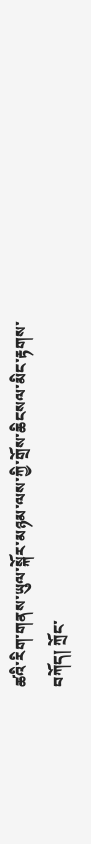ཚའི་རིག་གནས་ཡུལ་སྐོར་མཉམ་ལས་ཀྱི་གྲོས་ཆིངསལ་མིང་རྟགས་བཀོད། ཀྲོང་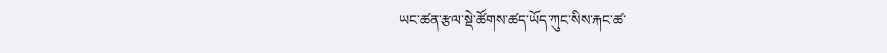ཡང་ཚན་རྩལ་སྡེ་ཚོགས་ཚད་ཡོད་ཀུང་སིས་རྐང་ཚ་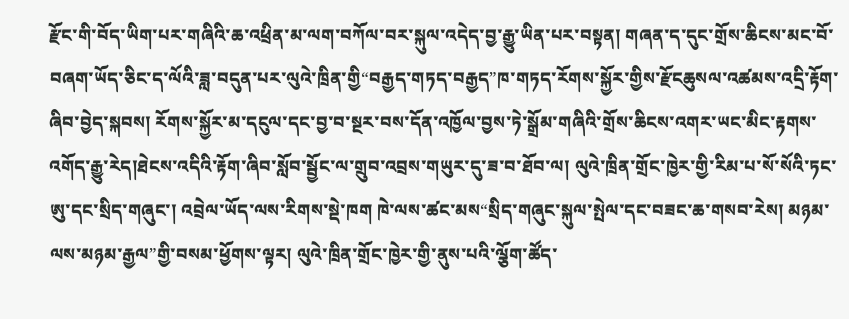རྫོང་གི་བོད་ཡིག་པར་གཞིའི་ཆ་འཕྲིན་མ་ལག་བཀོལ་བར་སྐུལ་འདེད་བྱ་རྒྱུ་ཡིན་པར་བསྟན། གཞན་ད་དུང་གྲོས་ཆིངས་མང་བོ་བཞག་ཡོད་ཅིང་ད་ལོའི་ཟླ་བདུན་པར་ལུའེ་ཁྲིན་གྱི“བརྒྱད་གཏད་བརྒྱད”ཁ་གཏད་རོགས་སྐྱོར་གྱིས་རྫོངཆུསལ་འཚམས་འདྲི་རྟོག་ཞིབ་བྱེད་སྐབས། རོགས་སྐྱོར་མ་དངུལ་དང་བྱ་བ་སྔར་བས་དོན་འཁྱོལ་བྱས་ཏེ་སྒྲོམ་གཞིའི་གྲོས་ཆིངས་འགར་ཡང་མིང་རྟགས་འགོད་རྒྱུ་རེད།ཐེངས་འདིའི་རྟོག་ཞིབ་སློབ་སྦྱོང་ལ་གྲུབ་འབྲས་གཡུར་དུ་ཟ་བ་ཐོབ་ལ། ལུའེ་ཁྲིན་གྲོང་ཁྱེར་གྱི་རིམ་པ་སོ་སོའི་ཏང་ཨུ་དང་སྲིད་གཞུང་། འབྲེལ་ཡོད་ལས་རིགས་སྡེ་ཁག ཁེ་ལས་ཚང་མས“སྲིད་གཞུང་སྐུལ་སྤེལ་དང་བཟང་ཆ་གསབ་རེས། མཉམ་ལས་མཉམ་རྒྱལ”གྱི་བསམ་ཕྱོགས་ལྟར། ལུའེ་ཁྲིན་གྲོང་ཁྱེར་གྱི་ནུས་པའི་ལྕོག་ཚོད་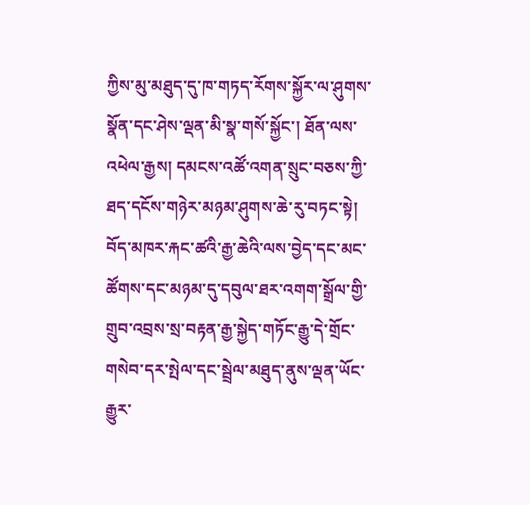ཀྱིས་མུ་མཐུད་དུ་ཁ་གཏད་རོགས་སྐྱོར་ལ་ཤུགས་སྣོན་དང་ཤེས་ལྡན་མི་སྣ་གསོ་སྐྱོང་། ཐོན་ལས་འཕེལ་རྒྱས། དམངས་འཚོ་འགན་སྲུང་བཅས་ཀྱི་ཐད་དངོས་གཉེར་མཉམ་ཤུགས་ཆེ་རུ་བཏང་སྟེ། བོད་མཁར་རྐང་ཚའི་རྒྱ་ཆེའི་ལས་བྱེད་དང་མང་ཚོགས་དང་མཉམ་དུ་དབུལ་ཐར་འགག་སྒྲོལ་གྱི་གྲུབ་འབྲས་སྲ་བརྟན་རྒྱ་སྐྱེད་གཏོང་རྒྱུ་དེ་གྲོང་གསེབ་དར་སྤེལ་དང་སྦྲེལ་མཐུད་ནུས་ལྡན་ཡོང་རྒྱུར་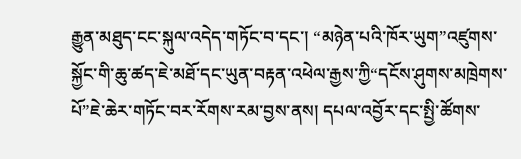རྒྱུན་མཐུད་ངང་སྐུལ་འདེད་གཏོང་བ་དང་། “མཉེན་པའི་ཁོར་ཡུག”འཛུགས་སྐྱོང་གི་ཆུ་ཚད་ཇེ་མཐོ་དང་ཡུན་བརྟན་འཕེལ་རྒྱས་ཀྱི“དངོས་ཤུགས་མཁྲེགས་པོ”ཇེ་ཆེར་གཏོང་བར་རོགས་རམ་བྱས་ནས། དཔལ་འབྱོར་དང་སྤྱི་ཚོགས་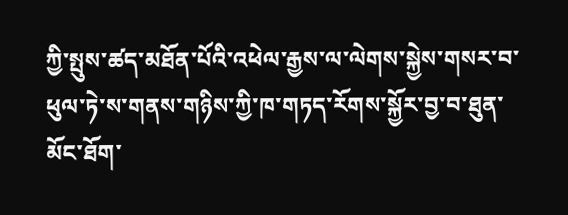ཀྱི་སྤུས་ཚད་མཐོན་པོའི་འཕེལ་རྒྱས་ལ་ལེགས་སྐྱེས་གསར་བ་ཕུལ་ཏེ་ས་གནས་གཉིས་ཀྱི་ཁ་གཏད་རོགས་སྐྱོར་བྱ་བ་ཐུན་མོང་ཐོག་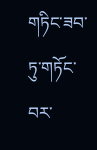གཏིང་ཟབ་ཏུ་གཏོང་བར་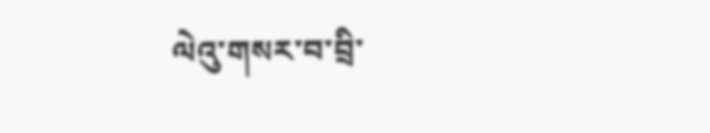ལེའུ་གསར་བ་བྲི་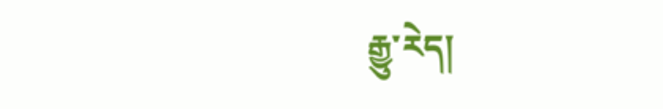རྒྱུ་རེད།